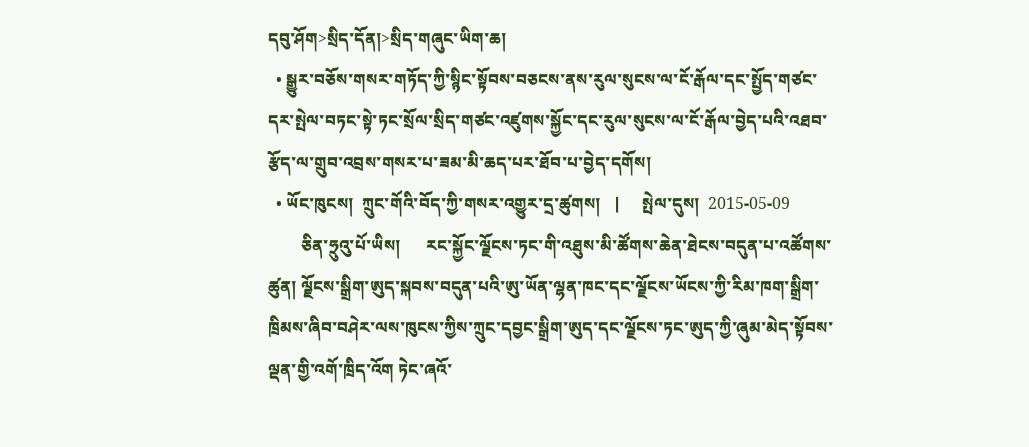དབུ་ཤོག>སྲིད་དོན།>སྲིད་གཞུང་ཡིག་ཆ།
  • སྒྱུར་བཅོས་གསར་གཏོད་ཀྱི་སྙིང་སྟོབས་བཅངས་ནས་རུལ་སུངས་ལ་ངོ་རྒོལ་དང་སྤྱོད་གཙང་དར་སྤེལ་བཏང་སྟེ་ཏང་སྲོལ་སྲིད་གཙང་འཛུགས་སྐྱོང་དང་རུལ་སུངས་ལ་ངོ་རྒོལ་བྱེད་པའི་འཐབ་རྩོད་ལ་གྲུབ་འབྲས་གསར་པ་ཟམ་མི་ཆད་པར་ཐོབ་པ་བྱེད་དགོས།
  • ཡོང་ཁུངས།  ཀྲུང་གོའི་བོད་ཀྱི་གསར་འགྱུར་དྲ་ཚུགས།   |     སྤེལ་དུས།  2015-05-09
        ཅིན་ཧྲུའུ་པོ་ཡིས།      རང་སྐྱོང་ལྗོངས་ཏང་གི་འཐུས་མི་ཚོགས་ཆེན་ཐེངས་བདུན་པ་འཚོགས་ཚུན། ལྗོངས་སྒྲིག་ཨུད་སྐབས་བདུན་པའི་ཨུ་ཡོན་ལྷན་ཁང་དང་ལྗོངས་ཡོངས་ཀྱི་རིམ་ཁག་སྒྲིག་ཁྲིམས་ཞིབ་བཤེར་ལས་ཁུངས་ཀྱིས་ཀྲུང་དབྱང་སྒྲིག་ཨུད་དང་ལྗོངས་ཏང་ཨུད་ཀྱི་ཞུམ་མེད་སྟོབས་ལྡན་གྱི་འགོ་ཁྲིད་འོག ཏེང་ཞའོ་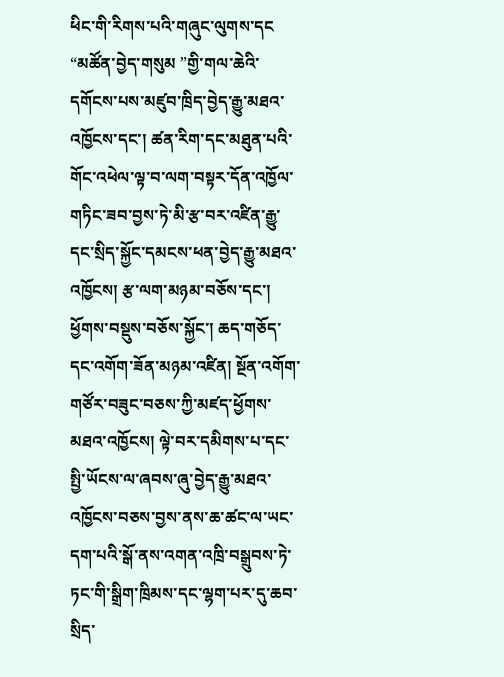ཕིང་གི་རིགས་པའི་གཞུང་ལུགས་དང “མཚོན་བྱེད་གསུམ ”གྱི་གལ་ཆེའི་དགོངས་པས་མཛུབ་ཁྲིད་བྱེད་རྒྱུ་མཐའ་འཁྱོངས་དང་། ཚན་རིག་དང་མཐུན་པའི་གོང་འཕེལ་ལྟ་བ་ལག་བསྟར་དོན་འཁྱོལ་གཏིང་ཟབ་བྱས་ཏེ་མི་རྩ་བར་འཛིན་རྒྱུ་དང་སྲིད་སྐྱོང་དམངས་ཕན་བྱེད་རྒྱུ་མཐའ་འཁྱོངས། རྩ་ལག་མཉམ་བཅོས་དང་། ཕྱོགས་བསྡུས་བཅོས་སྐྱོང་། ཆད་གཅོད་དང་འགོག་ཟོན་མཉམ་འཛིན། སྔོན་འགོག་གཙོར་བཟུང་བཅས་ཀྱི་མཛད་ཕྱོགས་མཐའ་འཁྱོངས། ལྟེ་བར་དམིགས་པ་དང་སྤྱི་ཡོངས་ལ་ཞབས་ཞུ་བྱེད་རྒྱུ་མཐའ་འཁྱོངས་བཅས་བྱས་ནས་ཆ་ཚང་ལ་ཡང་དག་པའི་སྒོ་ནས་འགན་འཁྲི་བསྒྲུབས་ཏེ་ཏང་གི་སྒྲིག་ཁྲིམས་དང་ལྷག་པར་དུ་ཆབ་སྲིད་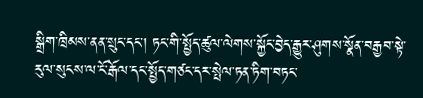སྒྲིག་ཁྲིམས་ནན་སྲུང་དང་། ཏང་གི་སྤྱོད་ཚུལ་ལེགས་སྐྱོང་བྱེད་རྒྱུར་ཤུགས་སྣོན་བརྒྱབ་སྟེ་རུལ་སུངས་ལ་ངོ་རྒོལ་དང་སྤྱོད་གཙང་དར་སྤེལ་ཏན་ཏིག་བཏང་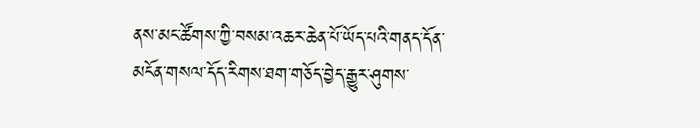ནས་མང་ཚོགས་ཀྱི་བསམ་འཆར་ཆེན་པོ་ཡོད་པའི་གནད་དོན་མངོན་གསལ་དོད་རིགས་ཐག་གཅོད་བྱེད་རྒྱུར་ཤུགས་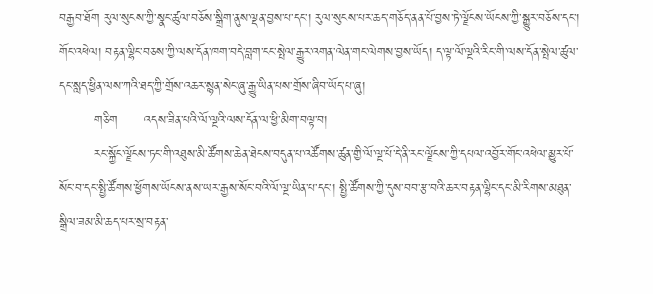བརྒྱབ་ཐོག རུལ་སུངས་ཀྱི་སྣང་ཚུལ་བཅོས་སྒྲིག་ནུས་ལྡན་བྱས་པ་དང་། རུལ་སུངས་པར་ཆད་གཅོད་ནན་པོ་བྱས་ཏེ་ལྗོངས་ཡོངས་ཀྱི་སྒྱུར་བཅོས་དང་། གོང་འཕེལ། བརྟན་ལྷིང་བཅས་ཀྱི་ལས་དོན་ཁག་བདེ་བླག་ངང་སྤེལ་རྒྱུར་འགན་ལེན་གང་ལེགས་བྱས་ཡོད། ད་ལྟ་ལོ་ལྔའི་རིང་གི་ལས་དོན་སྤེལ་ཚུལ་དང་སླད་ཕྱིན་ལས་ཀའི་ཐད་ཀྱི་གྲོས་འཆར་སྙན་སེང་ཞུ་རྒྱུ་ཡིན་པས་གྲོས་ཞིབ་ཡོད་པ་ཞུ།
        གཅིག      འདས་ཟིན་པའི་ལོ་ལྔའི་ལས་དོན་ལ་ཕྱི་མིག་བལྟ་བ།
        རང་སྐྱོང་ལྗོངས་ཏང་གི་འཐུས་མི་ཚོགས་ཆེན་ཐེངས་བདུན་པ་འཚོགས་ཚུན་གྱི་ལོ་ལྔ་པོ་དེ་ནི་རང་ལྗོངས་ཀྱི་དཔལ་འབྱོར་གོང་འཕེལ་མྱུར་པོ་སོང་བ་དང་སྤྱི་ཚོགས་ཕྱོགས་ཡོངས་ནས་ཡར་རྒྱས་སོང་བའི་ལོ་ལྔ་ཡིན་པ་དང་། སྤྱི་ཚོགས་ཀྱི་དུས་བབ་རྩ་བའི་ཆར་བརྟན་ལྷིང་དང་མི་རིགས་མཐུན་སྒྲིལ་ཟམ་མི་ཆད་པར་སྲ་བརྟན་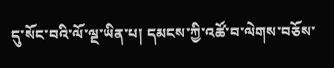དུ་སོང་བའི་ལོ་ལྔ་ཡིན་པ། དམངས་ཀྱི་འཚོ་བ་ལེགས་བཅོས་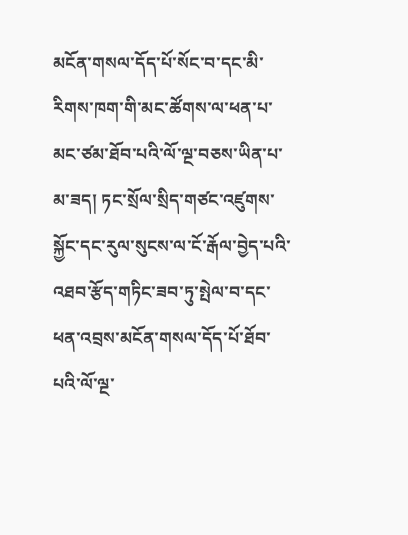མངོན་གསལ་དོད་པོ་སོང་བ་དང་མི་རིགས་ཁག་གི་མང་ཚོགས་ལ་ཕན་པ་མང་ཙམ་ཐོབ་པའི་ལོ་ལྔ་བཅས་ཡིན་པ་མ་ཟད། ཏང་སྲོལ་སྲིད་གཙང་འཛུགས་སྐྱོང་དང་རུལ་སུངས་ལ་ངོ་རྒོལ་བྱེད་པའི་འཐབ་རྩོད་གཏིང་ཟབ་ཏུ་སྤེལ་བ་དང་ཕན་འབྲས་མངོན་གསལ་དོད་པོ་ཐོབ་པའི་ལོ་ལྔ་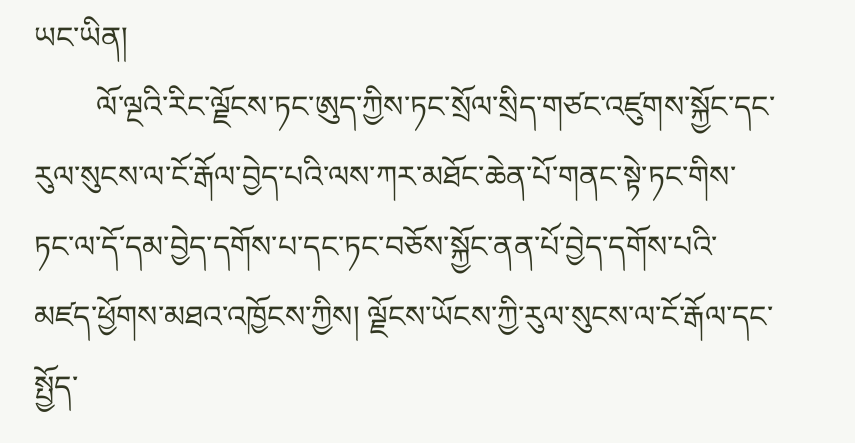ཡང་ཡིན།
        ལོ་ལྔའི་རིང་ལྗོངས་ཏང་ཨུད་ཀྱིས་ཏང་སྲོལ་སྲིད་གཙང་འཛུགས་སྐྱོང་དང་རུལ་སུངས་ལ་ངོ་རྒོལ་བྱེད་པའི་ལས་ཀར་མཐོང་ཆེན་པོ་གནང་སྟེ་ཏང་གིས་ཏང་ལ་དོ་དམ་བྱེད་དགོས་པ་དང་ཏང་བཅོས་སྐྱོང་ནན་པོ་བྱེད་དགོས་པའི་མཛད་ཕྱོགས་མཐའ་འཁྱོངས་ཀྱིས། ལྗོངས་ཡོངས་ཀྱི་རུལ་སུངས་ལ་ངོ་རྒོལ་དང་སྤྱོད་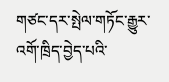གཙང་དར་སྤེལ་གཏོང་རྒྱུར་འགོ་ཁྲིད་བྱེད་པའི་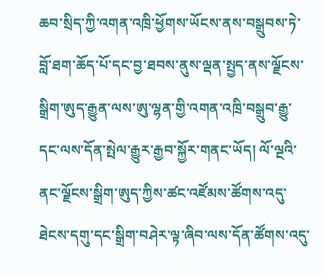ཆབ་སྲིད་ཀྱི་འགན་འཁྲི་ཕྱོགས་ཡོངས་ནས་བསྒྲུབས་ཏེ་བློ་ཐག་ཆོད་པོ་དང་བྱ་ཐབས་ནུས་ལྡན་སྤྱད་ནས་ལྗོངས་སྒྲིག་ཨུད་རྒྱུན་ལས་ཨུ་ལྷན་གྱི་འགན་འཁྲི་བསྒྲུབ་རྒྱུ་དང་ལས་དོན་སྤེལ་རྒྱུར་རྒྱབ་སྐྱོར་གནང་ཡོད། ལོ་ལྔའི་ནང་ལྗོངས་སྒྲིག་ཨུད་ཀྱིས་ཚང་འཛོམས་ཚོགས་འདུ་ཐེངས་དགུ་དང་སྒྲིག་བཤེར་ལྟ་ཞིབ་ལས་དོན་ཚོགས་འདུ་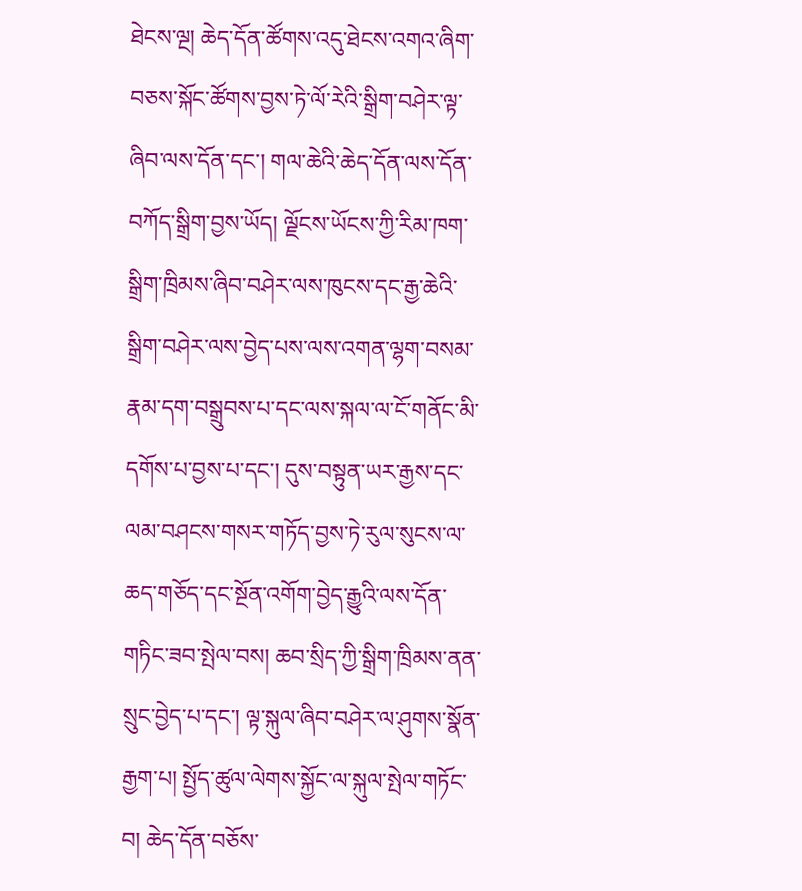ཐེངས་ལྔ། ཆེད་དོན་ཚོགས་འདུ་ཐེངས་འགའ་ཞིག་བཅས་སྐོང་ཚོགས་བྱས་ཏེ་ལོ་རེའི་སྒྲིག་བཤེར་ལྟ་ཞིབ་ལས་དོན་དང་། གལ་ཆེའི་ཆེད་དོན་ལས་དོན་བཀོད་སྒྲིག་བྱས་ཡོད། ལྗོངས་ཡོངས་ཀྱི་རིམ་ཁག་སྒྲིག་ཁྲིམས་ཞིབ་བཤེར་ལས་ཁུངས་དང་རྒྱ་ཆེའི་སྒྲིག་བཤེར་ལས་བྱེད་པས་ལས་འགན་ལྷག་བསམ་རྣམ་དག་བསྒྲུབས་པ་དང་ལས་སྐལ་ལ་ངོ་གནོང་མི་དགོས་པ་བྱས་པ་དང་། དུས་བསྟུན་ཡར་རྒྱས་དང་ལམ་བཤངས་གསར་གཏོད་བྱས་ཏེ་རུལ་སུངས་ལ་ཆད་གཅོད་དང་སྔོན་འགོག་བྱེད་རྒྱུའི་ལས་དོན་གཏིང་ཟབ་སྤེལ་བས། ཆབ་སྲིད་ཀྱི་སྒྲིག་ཁྲིམས་ནན་སྲུང་བྱེད་པ་དང་། ལྟ་སྐུལ་ཞིབ་བཤེར་ལ་ཤུགས་སྣོན་རྒྱག་པ། སྤྱོད་ཚུལ་ལེགས་སྐྱོང་ལ་སྐུལ་སྤེལ་གཏོང་བ། ཆེད་དོན་བཅོས་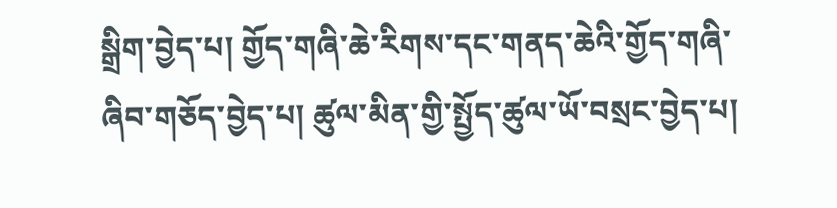སྒྲིག་བྱེད་པ། གྱོད་གཞི་ཆེ་རིགས་དང་གནད་ཆེའི་གྱོད་གཞི་ཞིབ་གཅོད་བྱེད་པ། ཚུལ་མིན་གྱི་སྤྱོད་ཚུལ་ཡོ་བསྲང་བྱེད་པ།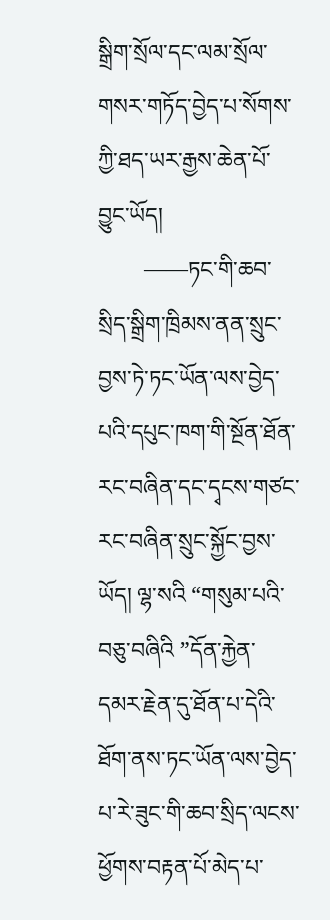སྒྲིག་སྲོལ་དང་ལམ་སྲོལ་གསར་གཏོད་བྱེད་པ་སོགས་ཀྱི་ཐད་ཡར་རྒྱས་ཆེན་པོ་བྱུང་ཡོད།
        ——ཏང་གི་ཆབ་སྲིད་སྒྲིག་ཁྲིམས་ནན་སྲུང་བྱས་ཏེ་ཏང་ཡོན་ལས་བྱེད་པའི་དཔུང་ཁག་གི་སྔོན་ཐོན་རང་བཞིན་དང་དྭངས་གཙང་རང་བཞིན་སྲུང་སྐྱོང་བྱས་ཡོད། ལྷ་སའི “གསུམ་པའི་བཅུ་བཞིའི ”དོན་རྐྱེན་དམར་རྗེན་དུ་ཐོན་པ་དེའི་ཐོག་ནས་ཏང་ཡོན་ལས་བྱེད་པ་རེ་ཟུང་གི་ཆབ་སྲིད་ལངས་ཕྱོགས་བརྟན་པོ་མེད་པ་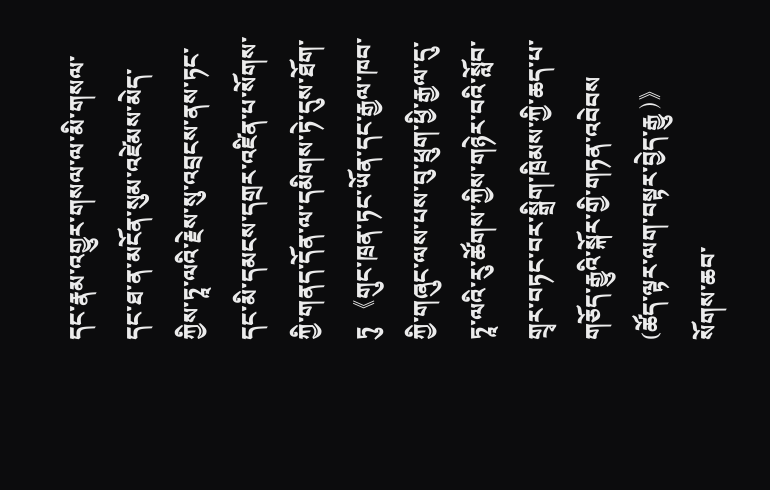དང་རྣམ་འགྱུར་གསལ་ལ་མི་གསལ་དང་ཐ་ན་མངོན་སུམ་འཛེམས་མེད་ཀྱིས་ཏཱ་ལའི་རྗེས་སུ་འབྲངས་ནས་ཏང་དང་མི་དམངས་དགྲར་འཛིན་པ་སོགས་ཀྱི་གནད་དོན་ལ་དམིགས་ཏེ་དུས་ཐོག་ཏུ 《གུང་ཁྲན་ཏང་ཡོན་དང་རྒྱལ་ཁབ་ཀྱི་གཞུང་ལས་པས་བུ་ཕྲུག་ཕྱི་རྒྱལ་དུ་ཏཱ་ལའི་རུ་ཚོགས་ཀྱིས་གཉེར་བའི་སློབ་གྲྭར་བཏང་བར་སྒྲིག་ཁྲིམས་ཀྱི་ཆད་པ་གཅོད་རྒྱུའི་སྐོར་གྱི་གཏན་འབེབས (ཚོད་ལྟར་ལག་བསྟར་བྱེད་རྒྱུ )》སོགས་ཆབ་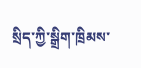སྲིད་ཀྱི་སྒྲིག་ཁྲིམས་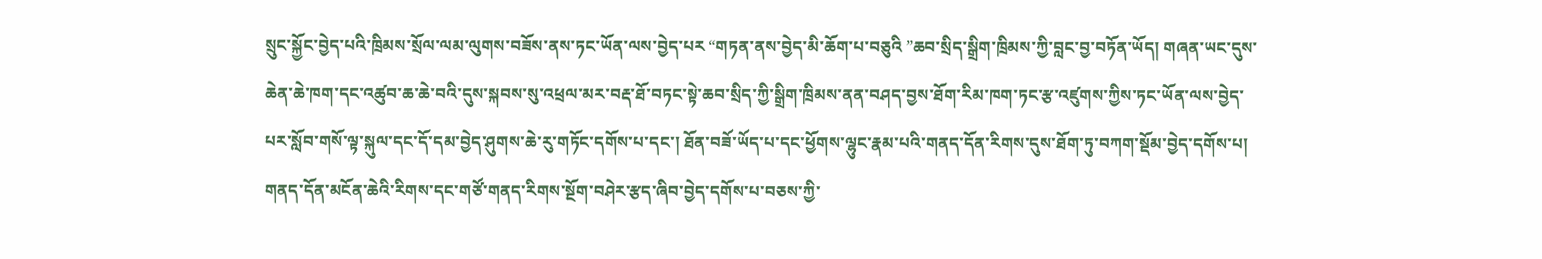སྲུང་སྐྱོང་བྱེད་པའི་ཁྲིམས་སྲོལ་ལམ་ལུགས་བཟོས་ནས་ཏང་ཡོན་ལས་བྱེད་པར “གཏན་ནས་བྱེད་མི་ཆོག་པ་བཅུའི ”ཆབ་སྲིད་སྒྲིག་ཁྲིམས་ཀྱི་བླང་བྱ་བཏོན་ཡོད། གཞན་ཡང་དུས་ཆེན་ཆེ་ཁག་དང་འཚུབ་ཆ་ཆེ་བའི་དུས་སྐབས་སུ་འཕྲལ་མར་བརྡ་ཐོ་བཏང་སྟེ་ཆབ་སྲིད་ཀྱི་སྒྲིག་ཁྲིམས་ནན་བཤད་བྱས་ཐོག་རིམ་ཁག་ཏང་རྩ་འཛུགས་ཀྱིས་ཏང་ཡོན་ལས་བྱེད་པར་སློབ་གསོ་ལྟ་སྐུལ་དང་དོ་དམ་བྱེད་ཤུགས་ཆེ་རུ་གཏོང་དགོས་པ་དང་། ཐོན་བཟོ་ཡོད་པ་དང་ཕྱོགས་ལྷུང་རྣམ་པའི་གནད་དོན་རིགས་དུས་ཐོག་ཏུ་བཀག་སྡོམ་བྱེད་དགོས་པ། གནད་དོན་མངོན་ཆེའི་རིགས་དང་གཙོ་གནད་རིགས་སྔོག་བཤེར་རྩད་ཞིབ་བྱེད་དགོས་པ་བཅས་ཀྱི་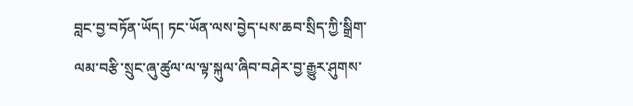བླང་བྱ་བཏོན་ཡོད། ཏང་ཡོན་ལས་བྱེད་པས་ཆབ་སྲིད་ཀྱི་སྒྲིག་ལམ་བརྩི་སྲུང་ཞུ་ཚུལ་ལ་ལྟ་སྐུལ་ཞིབ་བཤེར་བྱ་རྒྱུར་ཤུགས་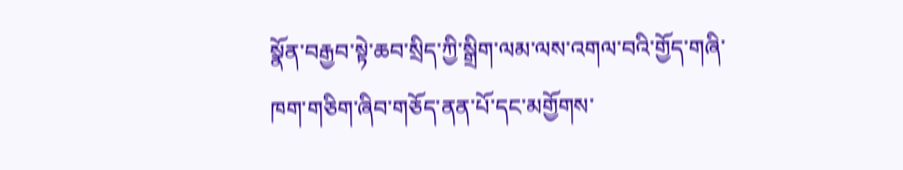སྣོན་བརྒྱབ་སྟེ་ཆབ་སྲིད་ཀྱི་སྒྲིག་ལམ་ལས་འགལ་བའི་གྱོད་གཞི་ཁག་གཅིག་ཞིབ་གཅོད་ནན་པོ་དང་མགྱོགས་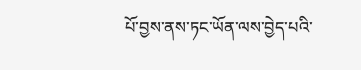པོ་བྱས་ནས་ཏང་ཡོན་ལས་བྱེད་པའི་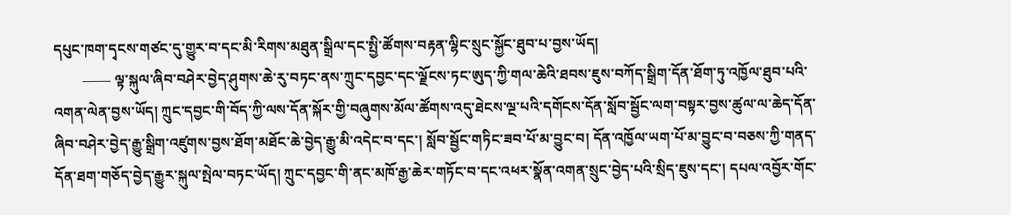དཔུང་ཁག་དྭངས་གཙང་དུ་གྱུར་བ་དང་མི་རིགས་མཐུན་སྒྲིལ་དང་སྤྱི་ཚོགས་བརྟན་ལྷིང་སྲུང་སྐྱོང་ཐུབ་པ་བྱས་ཡོད།
        —— ལྟ་སྐུལ་ཞིབ་བཤེར་བྱེད་ཤུགས་ཆེ་རུ་བཏང་ནས་ཀྲུང་དབྱང་དང་ལྗོངས་ཏང་ཨུད་ཀྱི་གལ་ཆེའི་ཐབས་ཇུས་བཀོད་སྒྲིག་དོན་ཐོག་ཏུ་འཁྱོལ་ཐུབ་པའི་འགན་ལེན་བྱས་ཡོད། ཀྲུང་དབྱང་གི་བོད་ཀྱི་ལས་དོན་སྐོར་གྱི་བཞུགས་མོལ་ཚོགས་འདུ་ཐེངས་ལྔ་པའི་དགོངས་དོན་སློབ་སྦྱོང་ལག་བསྟར་བྱས་ཚུལ་ལ་ཆེད་དོན་ཞིབ་བཤེར་བྱེད་རྒྱུ་སྒྲིག་འཛུགས་བྱས་ཐོག་མཐོང་ཆེ་བྱེད་རྒྱུ་མི་འདེང་བ་དང་། སློབ་སྦྱོང་གཏིང་ཟབ་པོ་མ་བྱུང་བ། དོན་འཁྱོལ་ཡག་པོ་མ་བྱུང་བ་བཅས་ཀྱི་གནད་དོན་ཐག་གཅོད་བྱེད་རྒྱུར་སྐུལ་སྤེལ་བཏང་ཡོད། ཀྲུང་དབྱང་གི་ནང་མཁོ་རྒྱ་ཆེར་གཏོང་བ་དང་འཕར་སྣོན་འགན་སྲུང་བྱེད་པའི་སྲིད་ཇུས་དང་། དཔལ་འབྱོར་གོང་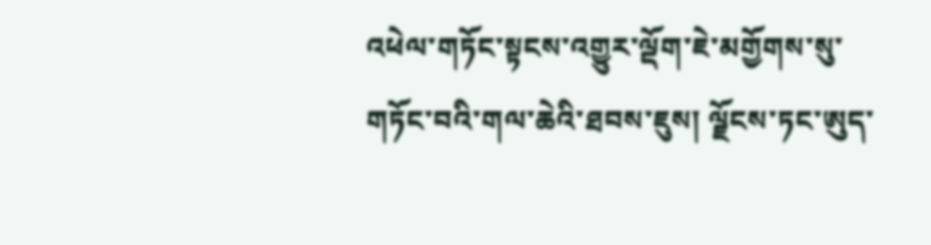འཕེལ་གཏོང་སྟངས་འགྱུར་ལྡོག་ཇེ་མགྱོགས་སུ་གཏོང་བའི་གལ་ཆེའི་ཐབས་ཇུས། ལྗོངས་ཏང་ཨུད་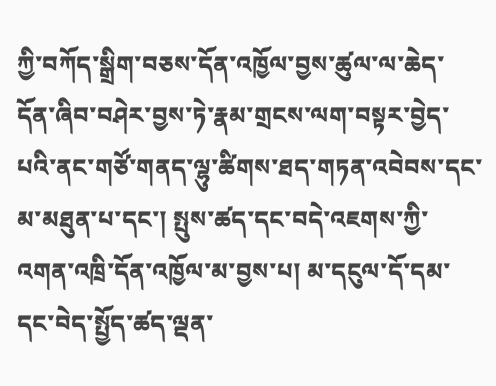ཀྱི་བཀོད་སྒྲིག་བཅས་དོན་འཁྱོལ་བྱས་ཚུལ་ལ་ཆེད་དོན་ཞིབ་བཤེར་བྱས་ཏེ་རྣམ་གྲངས་ལག་བསྟར་བྱེད་པའི་ནང་གཙོ་གནད་ལྷུ་ཚིགས་ཐད་གཏན་འབེབས་དང་མ་མཐུན་པ་དང་། སྤུས་ཚད་དང་བདེ་འཇགས་ཀྱི་འགན་འཁྲི་དོན་འཁྱོལ་མ་བྱས་པ། མ་དངུལ་དོ་དམ་དང་བེད་སྤྱོད་ཚད་ལྡན་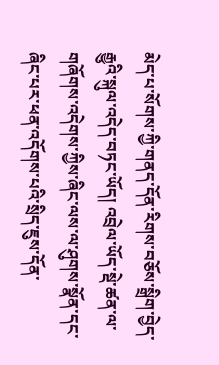མེད་པ་སོགས་ཀྱི་གནད་དོན་རིགས་བཅོས་སྒྲིག་བྱེད་རྒྱུའི་སྐུལ་འདེད་བཏང་ཡོད། འབྲེལ་ཡོད་སྡེ་ཚན་ལ་གཞོགས་འདེགས་ཀྱིས་ཞིང་ལས་ལ་ཤུགས་སྣོན་དང་ཞིང་པར་ཕན་འདོགས་པའི་སྲིད་ཇུས་དོན་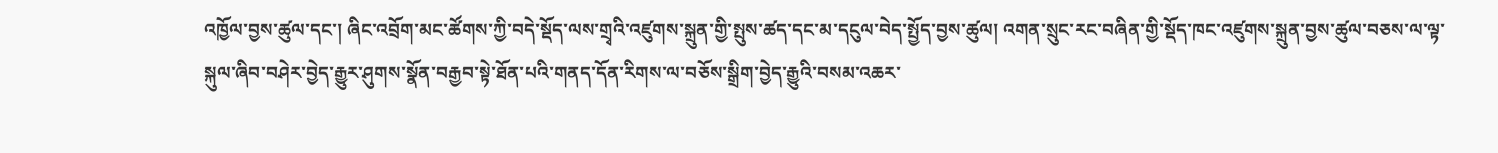འཁྱོལ་བྱས་ཚུལ་དང་། ཞིང་འབྲོག་མང་ཚོགས་ཀྱི་བདེ་སྡོད་ལས་གྲྭའི་འཛུགས་སྐྲུན་གྱི་སྤུས་ཚད་དང་མ་དངུལ་བེད་སྤྱོད་བྱས་ཚུལ། འགན་སྲུང་རང་བཞིན་གྱི་སྡོད་ཁང་འཛུགས་སྐྲུན་བྱས་ཚུལ་བཅས་ལ་ལྟ་སྐུལ་ཞིབ་བཤེར་བྱེད་རྒྱུར་ཤུགས་སྣོན་བརྒྱབ་སྟེ་ཐོན་པའི་གནད་དོན་རིགས་ལ་བཅོས་སྒྲིག་བྱེད་རྒྱུའི་བསམ་འཆར་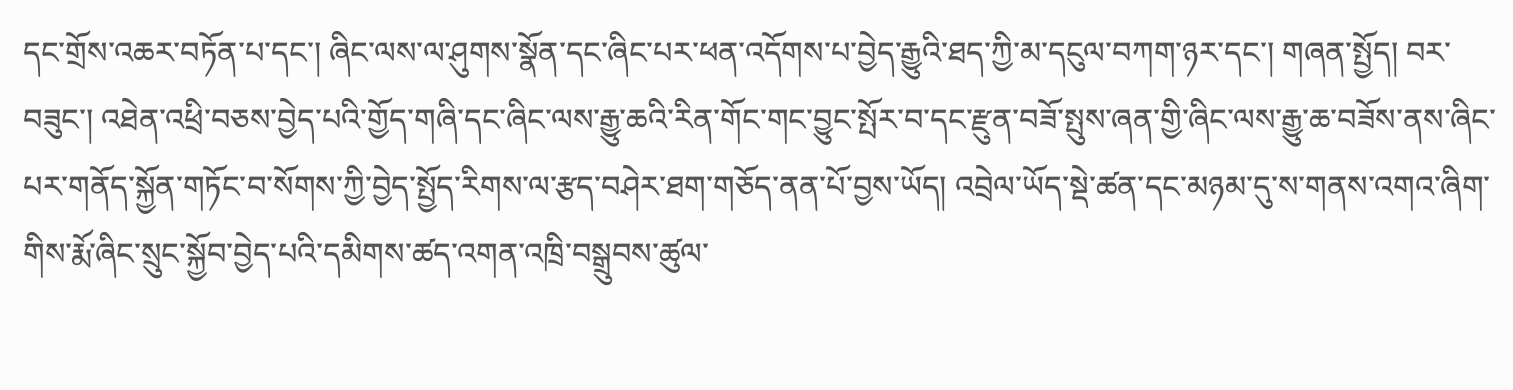དང་གྲོས་འཆར་བཏོན་པ་དང་། ཞིང་ལས་ལ་ཤུགས་སྣོན་དང་ཞིང་པར་ཕན་འདོགས་པ་བྱེད་རྒྱུའི་ཐད་ཀྱི་མ་དངུལ་བཀག་ཉར་དང་། གཞན་སྤྱོད། བར་བཟུང་། འཐེན་འཕྲི་བཅས་བྱེད་པའི་གྱོད་གཞི་དང་ཞིང་ལས་རྒྱུ་ཆའི་རིན་གོང་གང་བྱུང་སྤོར་བ་དང་རྫུན་བཟོ་སྤུས་ཞན་གྱི་ཞིང་ལས་རྒྱུ་ཆ་བཟོས་ནས་ཞིང་པར་གནོད་སྐྱོན་གཏོང་བ་སོགས་ཀྱི་བྱེད་སྤྱོད་རིགས་ལ་རྩད་བཤེར་ཐག་གཅོད་ནན་པོ་བྱས་ཡོད། འབྲེལ་ཡོད་སྡེ་ཚན་དང་མཉམ་དུ་ས་གནས་འགའ་ཞིག་གིས་རྨོ་ཞིང་སྲུང་སྐྱོབ་བྱེད་པའི་དམིགས་ཚད་འགན་འཁྲི་བསྒྲུབས་ཚུལ་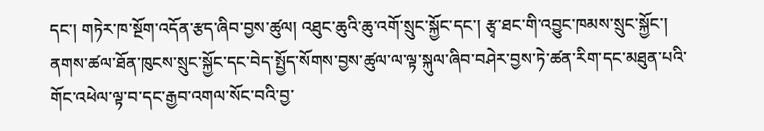དང་། གཏེར་ཁ་སྔོག་འདོན་རྩད་ཞིབ་བྱས་ཚུལ། འཐུང་ཆུའི་ཆུ་འགོ་སྲུང་སྐྱོང་དང་། རྩྭ་ཐང་གི་འབྱུང་ཁམས་སྲུང་སྐྱོང་། ནགས་ཚལ་ཐོན་ཁུངས་སྲུང་སྐྱོང་དང་བེད་སྤྱོད་སོགས་བྱས་ཚུལ་ལ་ལྟ་སྐུལ་ཞིབ་བཤེར་བྱས་ཏེ་ཚན་རིག་དང་མཐུན་པའི་གོང་འཕེལ་ལྟ་བ་དང་རྒྱབ་འགལ་སོང་བའི་བྱ་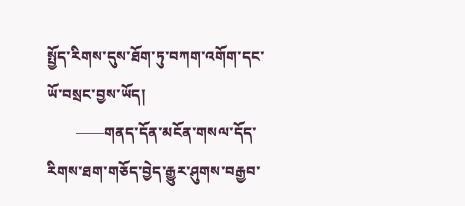སྤྱོད་རིགས་དུས་ཐོག་ཏུ་བཀག་འགོག་དང་ཡོ་བསྲང་བྱས་ཡོད།
        ——གནད་དོན་མངོན་གསལ་དོད་རིགས་ཐག་གཅོད་བྱེད་རྒྱུར་ཤུགས་བརྒྱབ་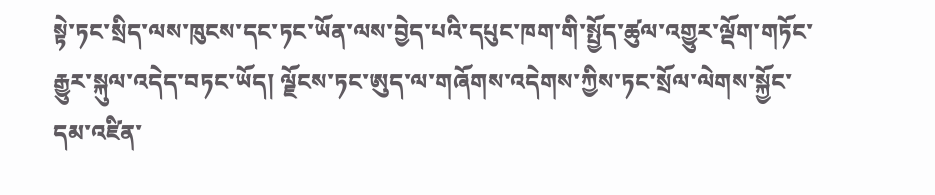སྟེ་ཏང་སྲིད་ལས་ཁུངས་དང་ཏང་ཡོན་ལས་བྱེད་པའི་དཔུང་ཁག་གི་སྤྱོད་ཚུལ་འགྱུར་ལྡོག་གཏོང་རྒྱུར་སྐུལ་འདེད་བཏང་ཡོད། ལྗོངས་ཏང་ཨུད་ལ་གཞོགས་འདེགས་ཀྱིས་ཏང་སྲོལ་ལེགས་སྐྱོང་དམ་འཛིན་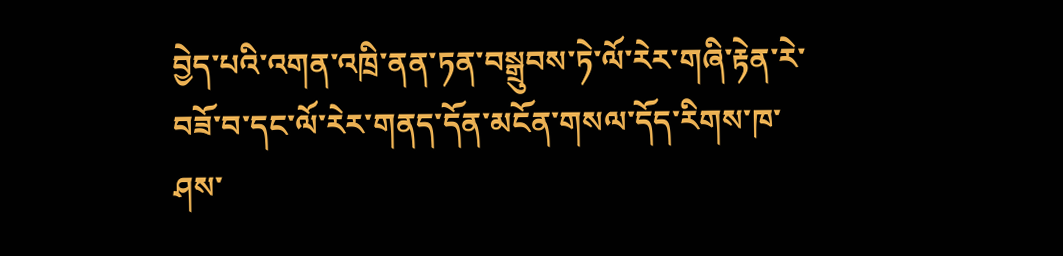བྱེད་པའི་འགན་འཁྲི་ནན་ཏན་བསྒྲུབས་ཏེ་ལོ་རེར་གཞི་རྟེན་རེ་བཟོ་བ་དང་ལོ་རེར་གནད་དོན་མངོན་གསལ་དོད་རིགས་ཁ་ཤས་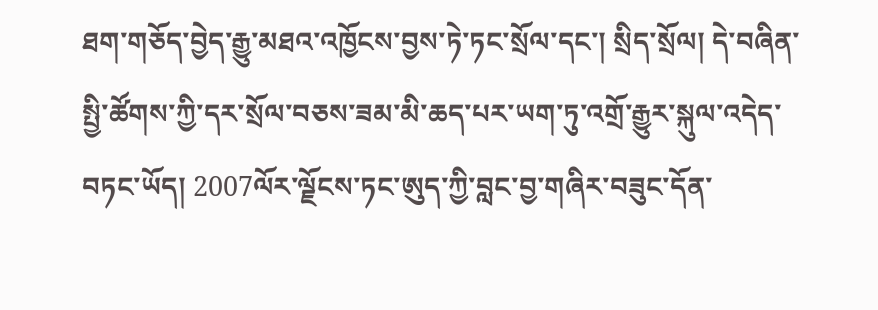ཐག་གཅོད་བྱེད་རྒྱུ་མཐའ་འཁྱོངས་བྱས་ཏེ་ཏང་སྲོལ་དང་། སྲིད་སྲོལ། དེ་བཞིན་སྤྱི་ཚོགས་ཀྱི་དར་སྲོལ་བཅས་ཟམ་མི་ཆད་པར་ཡག་ཏུ་འགྲོ་རྒྱུར་སྐུལ་འདེད་བཏང་ཡོད། 2007ལོར་ལྗོངས་ཏང་ཨུད་ཀྱི་བླང་བྱ་གཞིར་བཟུང་དོན་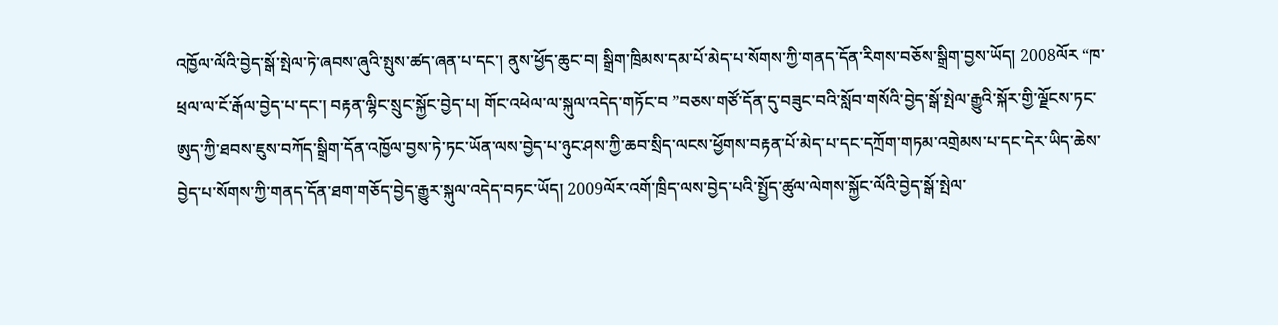འཁྱོལ་ལོའི་བྱེད་སྒོ་སྤེལ་ཏེ་ཞབས་ཞུའི་སྤུས་ཚད་ཞན་པ་དང་། ནུས་ཕྱོད་ཆུང་བ། སྒྲིག་ཁྲིམས་དམ་པོ་མེད་པ་སོགས་ཀྱི་གནད་དོན་རིགས་བཅོས་སྒྲིག་བྱས་ཡོད། 2008ལོར “ཁ་ཕྲལ་ལ་ངོ་རྒོལ་བྱེད་པ་དང་། བརྟན་ལྷིང་སྲུང་སྐྱོང་བྱེད་པ། གོང་འཕེལ་ལ་སྐུལ་འདེད་གཏོང་བ ”བཅས་གཙོ་དོན་དུ་བཟུང་བའི་སློབ་གསོའི་བྱེད་སྒོ་སྤེལ་རྒྱུའི་སྐོར་གྱི་ལྗོངས་ཏང་ཨུད་ཀྱི་ཐབས་ཇུས་བཀོད་སྒྲིག་དོན་འཁྱོལ་བྱས་ཏེ་ཏང་ཡོན་ལས་བྱེད་པ་ཉུང་ཤས་ཀྱི་ཆབ་སྲིད་ལངས་ཕྱོགས་བརྟན་པོ་མེད་པ་དང་དཀྲོག་གཏམ་འགྲེམས་པ་དང་དེར་ཡིད་ཆེས་བྱེད་པ་སོགས་ཀྱི་གནད་དོན་ཐག་གཅོད་བྱེད་རྒྱུར་སྐུལ་འདེད་བཏང་ཡོད། 2009ལོར་འགོ་ཁྲིད་ལས་བྱེད་པའི་སྤྱོད་ཚུལ་ལེགས་སྐྱོང་ལོའི་བྱེད་སྒོ་སྤེལ་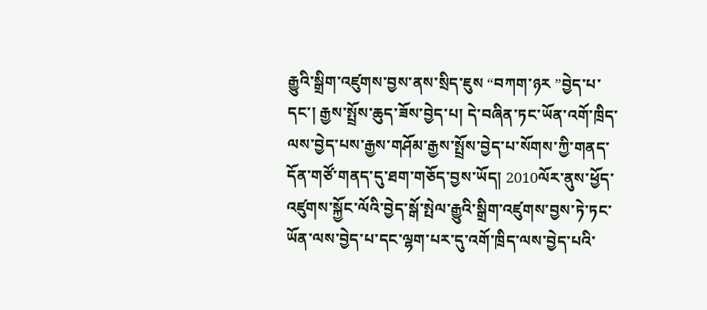རྒྱུའི་སྒྲིག་འཛུགས་བྱས་ནས་སྲིད་ཇུས “བཀག་ཉར ”བྱེད་པ་དང་། རྒྱས་སྤྲོས་ཆུད་ཟོས་བྱེད་པ། དེ་བཞིན་ཏང་ཡོན་འགོ་ཁྲིད་ལས་བྱེད་པས་རྒྱས་གཤོམ་རྒྱས་སྤྲོས་བྱེད་པ་སོགས་ཀྱི་གནད་དོན་གཙོ་གནད་དུ་ཐག་གཅོད་བྱས་ཡོད། 2010ལོར་ནུས་ཕྱོད་འཛུགས་སྐྱོང་ལོའི་བྱེད་སྒོ་སྤེལ་རྒྱུའི་སྒྲིག་འཛུགས་བྱས་ཏེ་ཏང་ཡོན་ལས་བྱེད་པ་དང་ལྷག་པར་དུ་འགོ་ཁྲིད་ལས་བྱེད་པའི་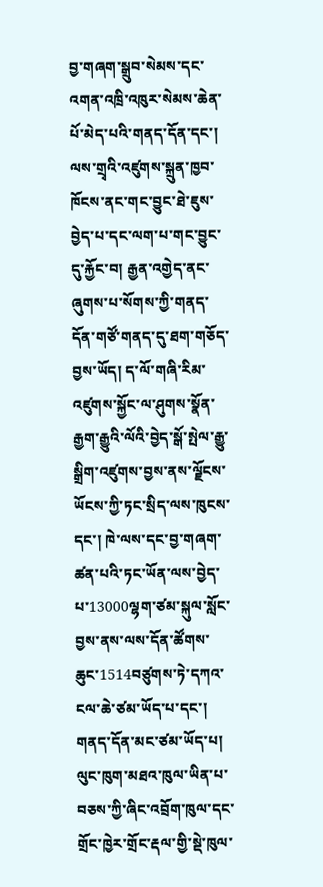བྱ་གཞག་སྒྲུབ་སེམས་དང་འགན་འཁྲི་འཁུར་སེམས་ཆེན་པོ་མེད་པའི་གནད་དོན་དང་། ལས་གྲྭའི་འཛུགས་སྐྲུན་ཁྱབ་ཁོངས་ནང་གང་བྱུང་ཐེ་ཇུས་བྱེད་པ་དང་ལག་པ་གང་བྱུང་དུ་རྐྱོང་བ། རྒྱན་འགྱེད་ནང་ཞུགས་པ་སོགས་ཀྱི་གནད་དོན་གཙོ་གནད་དུ་ཐག་གཅོད་བྱས་ཡོད། ད་ལོ་གཞི་རིམ་འཛུགས་སྐྱོང་ལ་ཤུགས་སྣོན་རྒྱག་རྒྱུའི་ལོའི་བྱེད་སྒོ་སྤེལ་རྒྱུ་སྒྲིག་འཛུགས་བྱས་ནས་ལྗོངས་ཡོངས་ཀྱི་ཏང་སྲིད་ལས་ཁུངས་དང་། ཁེ་ལས་དང་བྱ་གཞག་ཚན་པའི་ཏང་ཡོན་ལས་བྱེད་པ་13000ལྷག་ཙམ་སྐུལ་སློང་བྱས་ནས་ལས་དོན་ཚོགས་ཆུང་1514བཙུགས་ཏེ་དཀའ་ངལ་ཆེ་ཙམ་ཡོད་པ་དང་། གནད་དོན་མང་ཙམ་ཡོད་པ། ལུང་ཁུག་མཐའ་ཁུལ་ཡིན་པ་བཅས་ཀྱི་ཞིང་འབྲོག་ཁུལ་དང་གྲོང་ཁྱེར་གྲོང་རྡལ་གྱི་སྡེ་ཁུལ་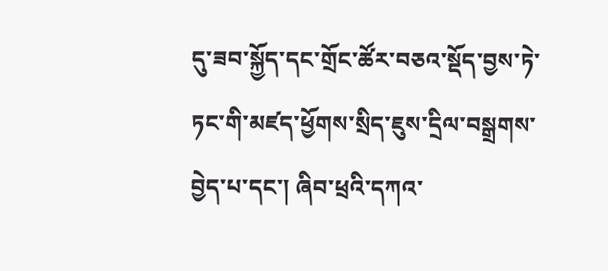དུ་ཟབ་སྐྱོད་དང་གྲོང་ཚོར་བཅའ་སྡོད་བྱས་ཏེ་ཏང་གི་མཛད་ཕྱོགས་སྲིད་ཇུས་དྲིལ་བསྒྲགས་བྱེད་པ་དང་། ཞིབ་ཕྲའི་དཀའ་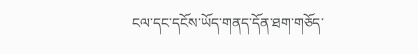ངལ་དང་དངོས་ཡོད་གནད་དོན་ཐག་གཅོད་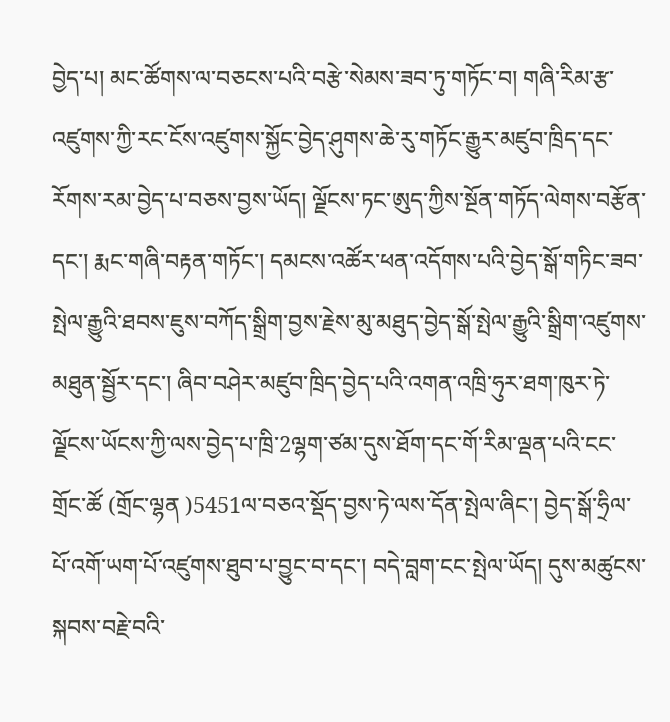བྱེད་པ། མང་ཚོགས་ལ་བཅངས་པའི་བརྩེ་སེམས་ཟབ་ཏུ་གཏོང་བ། གཞི་རིམ་རྩ་འཛུགས་ཀྱི་རང་ངོས་འཛུགས་སྐྱོང་བྱེད་ཤུགས་ཆེ་རུ་གཏོང་རྒྱུར་མཛུབ་ཁྲིད་དང་རོགས་རམ་བྱེད་པ་བཅས་བྱས་ཡོད། ལྗོངས་ཏང་ཨུད་ཀྱིས་སྔོན་གཏོད་ལེགས་བརྩོན་དང་། རྨང་གཞི་བརྟན་གཏོང་། དམངས་འཚོར་ཕན་འདོགས་པའི་བྱེད་སྒོ་གཏིང་ཟབ་སྤེལ་རྒྱུའི་ཐབས་ཇུས་བཀོད་སྒྲིག་བྱས་རྗེས་མུ་མཐུད་བྱེད་སྒོ་སྤེལ་རྒྱུའི་སྒྲིག་འཛུགས་མཐུན་སྦྱོར་དང་། ཞིབ་བཤེར་མཛུབ་ཁྲིད་བྱེད་པའི་འགན་འཁྲི་ཧུར་ཐག་ཁུར་ཏེ་ལྗོངས་ཡོངས་ཀྱི་ལས་བྱེད་པ་ཁྲི་2ལྷག་ཙམ་དུས་ཐོག་དང་གོ་རིམ་ལྡན་པའི་ངང་གྲོང་ཚོ (གྲོང་ལྷན )5451ལ་བཅའ་སྡོད་བྱས་ཏེ་ལས་དོན་སྤེལ་ཞིང་། བྱེད་སྒོ་ཧྲིལ་པོ་འགོ་ཡག་པོ་འཛུགས་ཐུབ་པ་བྱུང་བ་དང་། བདེ་བླག་ངང་སྤེལ་ཡོད། དུས་མཚུངས་སྐབས་བརྗེ་བའི་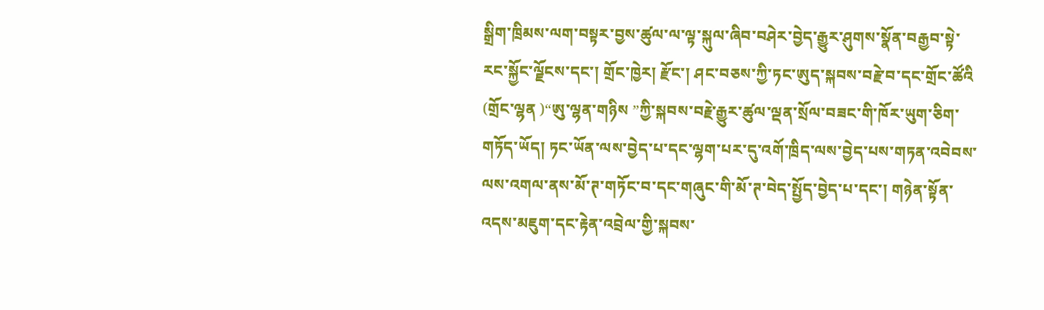སྒྲིག་ཁྲིམས་ལག་བསྟར་བྱས་ཚུལ་ལ་ལྟ་སྐུལ་ཞིབ་བཤེར་བྱེད་རྒྱུར་ཤུགས་སྣོན་བརྒྱབ་སྟེ་རང་སྐྱོང་ལྗོངས་དང་། གྲོང་ཁྱེར། རྫོང་། ཤང་བཅས་ཀྱི་ཏང་ཨུད་སྐབས་བརྗེ་བ་དང་གྲོང་ཚོའི (གྲོང་ལྷན )“ཨུ་ལྷན་གཉིས ”ཀྱི་སྐབས་བརྗེ་རྒྱུར་ཚུལ་ལྡན་སྲོལ་བཟང་གི་ཁོར་ཡུག་ཅིག་གཏོད་ཡོད། ཏང་ཡོན་ལས་བྱེད་པ་དང་ལྷག་པར་དུ་འགོ་ཁྲིད་ལས་བྱེད་པས་གཏན་འབེབས་ལས་འགལ་ནས་མོ་ཊ་གཏོང་བ་དང་གཞུང་གི་མོ་ཊ་བེད་སྤྱོད་བྱེད་པ་དང་། གཉེན་སྟོན་འདས་མཇུག་དང་རྟེན་འབྲེལ་གྱི་སྐབས་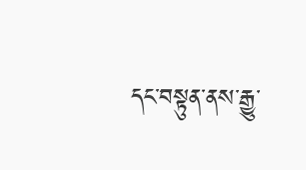དང་བསྟུན་ནས་རྒྱུ་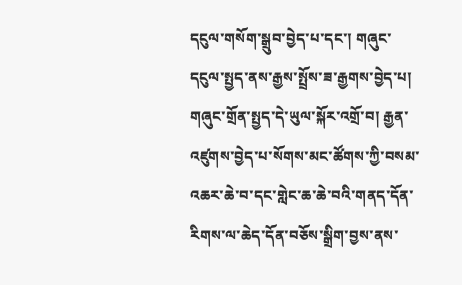དངུལ་གསོག་སྒྲུབ་བྱེད་པ་དང་། གཞུང་དངུལ་སྤྱད་ནས་རྒྱས་སྤྲོས་ཟ་རྒྱགས་བྱེད་པ། གཞུང་གྲོན་སྤྱད་དེ་ཡུལ་སྐོར་འགྲོ་བ། རྒྱན་འཛུགས་བྱེད་པ་སོགས་མང་ཚོགས་ཀྱི་བསམ་འཆར་ཆེ་བ་དང་གླེང་ཆ་ཆེ་བའི་གནད་དོན་རིགས་ལ་ཆེད་དོན་བཅོས་སྒྲིག་བྱས་ནས་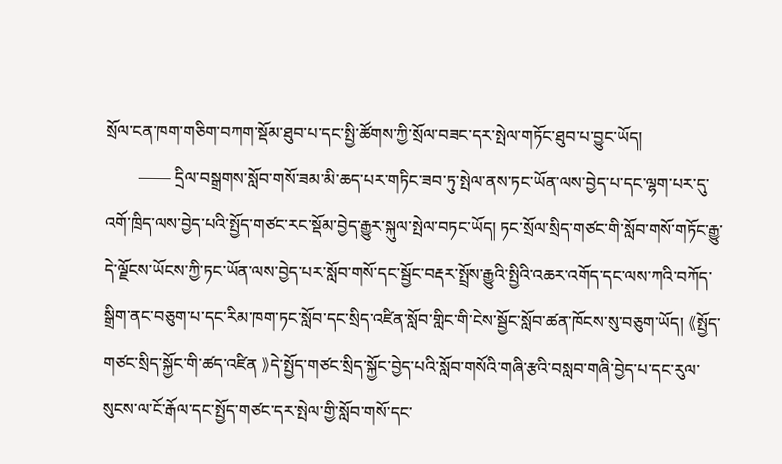སྲོལ་ངན་ཁག་གཅིག་བཀག་སྡོམ་ཐུབ་པ་དང་སྤྱི་ཚོགས་ཀྱི་སྲོལ་བཟང་དར་སྤེལ་གཏོང་ཐུབ་པ་བྱུང་ཡོད།
        —— དྲིལ་བསྒྲགས་སློབ་གསོ་ཟམ་མི་ཆད་པར་གཏིང་ཟབ་ཏུ་སྤེལ་ནས་ཏང་ཡོན་ལས་བྱེད་པ་དང་ལྷག་པར་དུ་འགོ་ཁྲིད་ལས་བྱེད་པའི་སྤྱོད་གཙང་རང་སྡོམ་བྱེད་རྒྱུར་སྐུལ་སྤེལ་བཏང་ཡོད། ཏང་སྲོལ་སྲིད་གཙང་གི་སློབ་གསོ་གཏོང་རྒྱུ་དེ་ལྗོངས་ཡོངས་ཀྱི་ཏང་ཡོན་ལས་བྱེད་པར་སློབ་གསོ་དང་སྦྱོང་བརྡར་སྤྲོས་རྒྱུའི་སྤྱིའི་འཆར་འགོད་དང་ལས་ཀའི་བཀོད་སྒྲིག་ནང་བཅུག་པ་དང་རིམ་ཁག་ཏང་སློབ་དང་སྲིད་འཛིན་སློབ་གླིང་གི་ངེས་སྦྱོང་སློབ་ཚན་ཁོངས་སུ་བཅུག་ཡོད། 《སྤྱོད་གཙང་སྲིད་སྐྱོང་གི་ཚད་འཛིན 》དེ་སྤྱོད་གཙང་སྲིད་སྐྱོང་བྱེད་པའི་སློབ་གསོའི་གཞི་རྩའི་བསླབ་གཞི་བྱེད་པ་དང་རུལ་སུངས་ལ་ངོ་རྒོལ་དང་སྤྱོད་གཙང་དར་སྤེལ་གྱི་སློབ་གསོ་དང་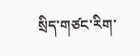སྲིད་གཙང་རིག་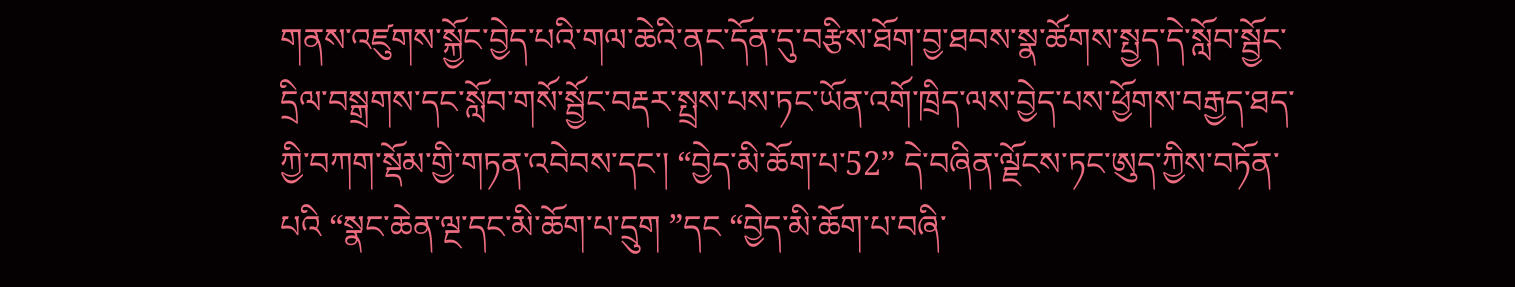གནས་འཛུགས་སྐྱོང་བྱེད་པའི་གལ་ཆེའི་ནང་དོན་དུ་བརྩིས་ཐོག་བྱ་ཐབས་སྣ་ཚོགས་སྤྱད་དེ་སློབ་སྦྱོང་དྲིལ་བསྒྲགས་དང་སློབ་གསོ་སྦྱོང་བརྡར་སྤྲས་པས་ཏང་ཡོན་འགོ་ཁྲིད་ལས་བྱེད་པས་ཕྱོགས་བརྒྱད་ཐད་ཀྱི་བཀག་སྡོམ་གྱི་གཏན་འབེབས་དང་། “བྱེད་མི་ཆོག་པ་52” དེ་བཞིན་ལྗོངས་ཏང་ཨུད་ཀྱིས་བཏོན་པའི “སྣང་ཆེན་ལྔ་དང་མི་ཆོག་པ་དྲུག ”དང “བྱེད་མི་ཆོག་པ་བཞི་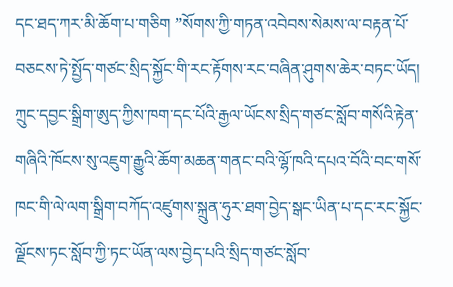དང་ཐད་ཀར་མི་ཆོག་པ་གཅིག ”སོགས་ཀྱི་གཏན་འབེབས་སེམས་ལ་བརྟན་པོ་བཅངས་ཏེ་སྤྱོད་གཙང་སྲིད་སྐྱོང་གི་རང་རྟོགས་རང་བཞིན་ཤུགས་ཆེར་བཏང་ཡོད། ཀྲུང་དབྱང་སྒྲིག་ཨུད་ཀྱིས་ཁག་དང་པོའི་རྒྱལ་ཡོངས་སྲིད་གཙང་སློབ་གསོའི་རྟེན་གཞིའི་ཁོངས་སུ་འཇུག་རྒྱུའི་ཆོག་མཆན་གནང་བའི་ལྷོ་ཁའི་དཔའ་བོའི་བང་གསོ་ཁང་གི་ལེ་ལག་སྒྲིག་བཀོད་འཛུགས་སྐྲུན་ཧུར་ཐག་བྱེད་སྒང་ཡིན་པ་དང་རང་སྐྱོང་ལྗོངས་ཏང་སློབ་ཀྱི་ཏང་ཡོན་ལས་བྱེད་པའི་སྲིད་གཙང་སློབ་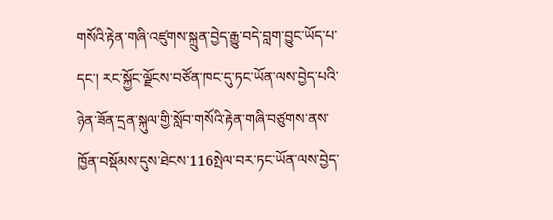གསོའི་རྟེན་གཞི་འཛུགས་སྐྲུན་བྱེད་རྒྱུ་བདེ་བླག་བྱུང་ཡོད་པ་དང་། རང་སྐྱོང་ལྗོངས་བཙོན་ཁང་དུ་ཏང་ཡོན་ལས་བྱེད་པའི་ཉེན་ཟོན་དྲན་སྐུལ་གྱི་སློབ་གསོའི་རྟེན་གཞི་བཙུགས་ནས་ཁྱོན་བསྡོམས་དུས་ཐེངས་116སྤེལ་བར་ཏང་ཡོན་ལས་བྱེད་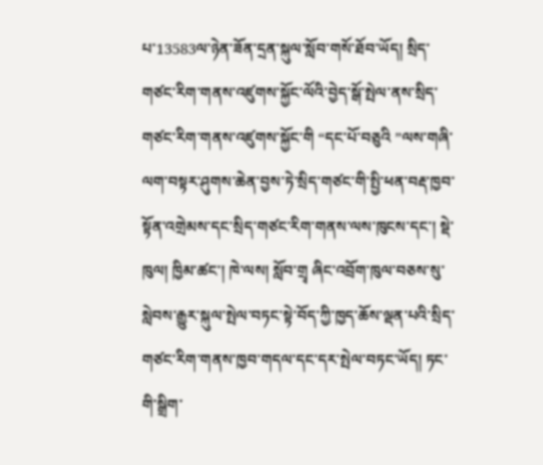པ་13583ལ་ཉེན་ཟོན་དྲན་སྐུལ་སློབ་གསོ་ཐོབ་ཡོད། སྲིད་གཙང་རིག་གནས་འཛུགས་སྐྱོང་ལོའི་བྱེད་སྒོ་སྤེལ་ནས་སྲིད་གཙང་རིག་གནས་འཛུགས་སྐྱོང་གི “དང་པོ་བཅུའི ”ལས་གཞི་ལག་བསྟར་ཤུགས་ཆེན་བྱས་ཏེ་སྲིད་གཙང་གི་སྤྱི་ཕན་བརྡ་ཁྱབ་སྟོན་འགྲེམས་དང་སྲིད་གཙང་རིག་གནས་ལས་ཁུངས་དང་། སྡེ་ཁུལ། ཁྱིམ་ཚང་། ཁེ་ལས། སློབ་གྲྭ ཞིང་འབྲོག་ཁུལ་བཅས་སུ་སླེབས་རྒྱུར་སྐུལ་སྤེལ་བཏང་སྟེ་བོད་ཀྱི་ཁྱད་ཆོས་ལྡན་པའི་སྲིད་གཙང་རིག་གནས་ཁྱབ་གདལ་དང་དར་སྤེལ་བཏང་ཡོད། ཏང་གི་སྒྲིག་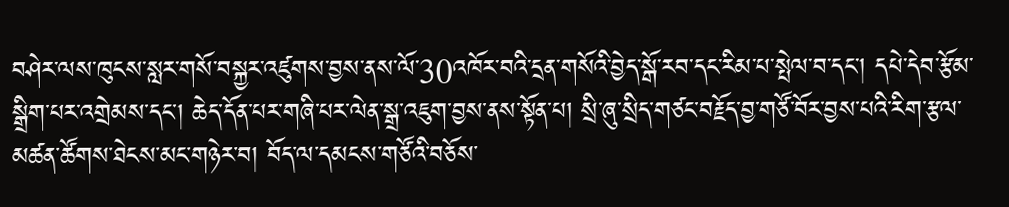བཤེར་ལས་ཁུངས་སླར་གསོ་བསྐྱར་འཛུགས་བྱས་ནས་ལོ་30འཁོར་བའི་དྲན་གསོའི་བྱེད་སྒོ་རབ་དང་རིམ་པ་སྤེལ་བ་དང་། དཔེ་དེབ་རྩོམ་སྒྲིག་པར་འགྲེམས་དང་། ཆེད་དོན་པར་གཞི་པར་ལེན་སྒྲ་འཇུག་བྱས་ནས་སྟོན་པ། སྲི་ཞུ་སྲིད་གཙང་བརྗོད་བྱ་གཙོ་བོར་བྱས་པའི་རིག་རྩལ་མཚན་ཚོགས་ཐེངས་མང་གཉེར་བ། བོད་ལ་དམངས་གཙོའི་བཅོས་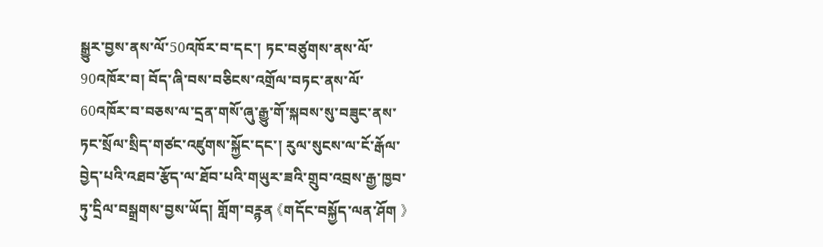སྒྱུར་བྱས་ནས་ལོ་50འཁོར་བ་དང་། ཏང་བཙུགས་ནས་ལོ་90འཁོར་བ། བོད་ཞི་བས་བཅིངས་འགྲོལ་བཏང་ནས་ལོ་60འཁོར་བ་བཅས་ལ་དྲན་གསོ་ཞུ་རྒྱུ་གོ་སྐབས་སུ་བཟུང་ནས་ཏང་སྲོལ་སྲིད་གཙང་འཛུགས་སྐྱོང་དང་། རུལ་སུངས་ལ་ངོ་རྒོལ་བྱེད་པའི་འཐབ་རྩོད་ལ་ཐོབ་པའི་གཡུར་ཟའི་གྲུབ་འབྲས་རྒྱ་ཁྱབ་ཏུ་དྲིལ་བསྒྲགས་བྱས་ཡོད། གློག་བཪྙན 《གདོང་བསྐྱོད་ལན་ཤོག 》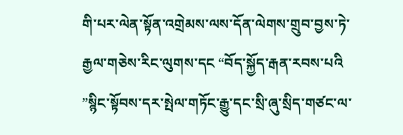གི་པར་ལེན་སྟོན་འགྲེམས་ལས་དོན་ལེགས་གྲུབ་བྱས་ཏེ་རྒྱལ་གཅེས་རིང་ལུགས་དང “བོད་སྐྱོད་རྒན་རབས་པའི ”སྙིང་སྟོབས་དར་སྤེལ་གཏོང་རྒྱུ་དང་སྲི་ཞུ་སྲིད་གཙང་ལ་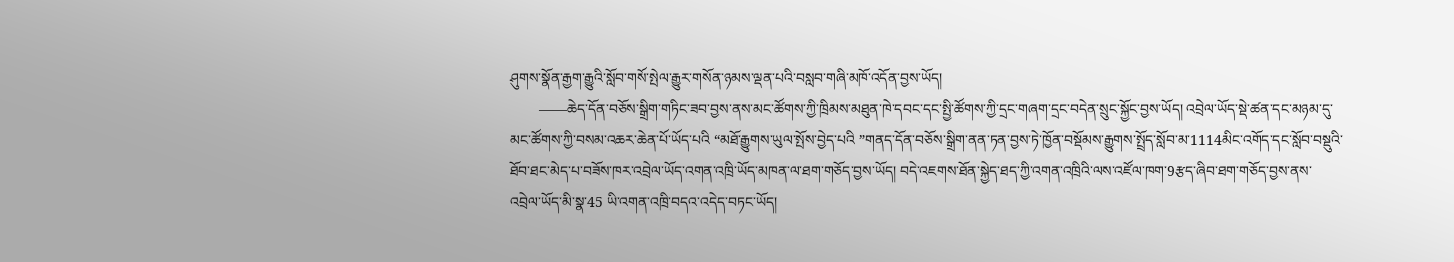ཤུགས་སྣོན་རྒྱག་རྒྱུའི་སློབ་གསོ་སྤེལ་རྒྱུར་གསོན་ཉམས་ལྡན་པའི་བསླབ་གཞི་མཁོ་འདོན་བྱས་ཡོད།
        ——ཆེད་དོན་བཅོས་སྒྲིག་གཏིང་ཟབ་བྱས་ནས་མང་ཚོགས་ཀྱི་ཁྲིམས་མཐུན་ཁེ་དབང་དང་སྤྱི་ཚོགས་ཀྱི་དྲང་གཞག་དྲང་བདེན་སྲུང་སྐྱོང་བྱས་ཡོད། འབྲེལ་ཡོད་སྡེ་ཚན་དང་མཉམ་དུ་མང་ཚོགས་ཀྱི་བསམ་འཆར་ཆེན་པོ་ཡོད་པའི “མཐོ་རྒྱུགས་ཡུལ་སྤོས་བྱེད་པའི ”གནད་དོན་བཅོས་སྒྲིག་ནན་ཏན་བྱས་ཏེ་ཁྱོན་བསྡོམས་རྒྱུགས་སྤྲོད་སློབ་མ་1114མིང་འགོད་དང་སློབ་བསྡུའི་ཐོབ་ཐང་མེད་པ་བཟོས་ཁར་འབྲེལ་ཡོད་འགན་འཁྲི་ཡོད་མཁན་ལ་ཐག་གཅོད་བྱས་ཡོད། བདེ་འཇགས་ཐོན་སྐྱེད་ཐད་ཀྱི་འགན་འཁྲིའི་ལས་འཛོལ་ཁག་9རྩད་ཞིབ་ཐག་གཅོད་བྱས་ནས་འབྲེལ་ཡོད་མི་སྣ་45 ཡི་འགན་འཁྲི་བདའ་འདེད་བཏང་ཡོད།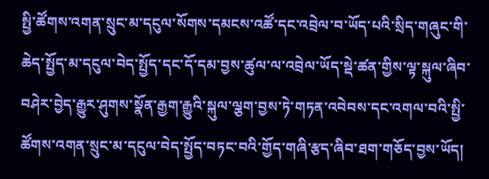སྤྱི་ཚོགས་འགན་སྲུང་མ་དངུལ་སོགས་དམངས་འཚོ་དང་འབྲེལ་བ་ཡོད་པའི་སྲིད་གཞུང་གི་ཆེད་སྤྱོད་མ་དངུལ་བེད་སྤྱོད་དང་དོ་དམ་བྱས་ཚུལ་ལ་འབྲེལ་ཡོད་སྡེ་ཚན་གྱིས་ལྟ་སྐུལ་ཞིབ་བཤེར་བྱེད་རྒྱུར་ཤུགས་སྣོན་རྒྱག་རྒྱུའི་སྐུལ་ལྕག་བྱས་ཏེ་གཏན་འབེབས་དང་འགལ་བའི་སྤྱི་ཚོགས་འགན་སྲུང་མ་དངུལ་བེད་སྤྱོད་བཏང་བའི་གྱོད་གཞི་རྩད་ཞིབ་ཐག་གཅོད་བྱས་ཡོད།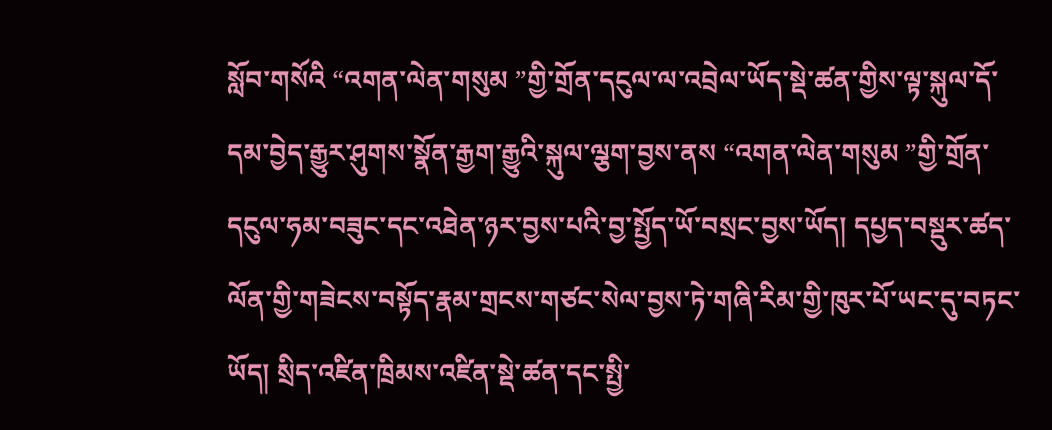སློབ་གསོའི “འགན་ལེན་གསུམ ”གྱི་གྲོན་དངུལ་ལ་འབྲེལ་ཡོད་སྡེ་ཚན་གྱིས་ལྟ་སྐུལ་དོ་དམ་བྱེད་རྒྱུར་ཤུགས་སྣོན་རྒྱག་རྒྱུའི་སྐུལ་ལྕག་བྱས་ནས “འགན་ལེན་གསུམ ”གྱི་གྲོན་དངུལ་ཧམ་བཟུང་དང་འཐེན་ཉར་བྱས་པའི་བྱ་སྤྱོད་ཡོ་བསྲང་བྱས་ཡོད། དཔྱད་བསྡུར་ཚད་ལོན་གྱི་གཟེངས་བསྟོད་རྣམ་གྲངས་གཙང་སེལ་བྱས་ཏེ་གཞི་རིམ་གྱི་ཁུར་པོ་ཡང་དུ་བཏང་ཡོད། སྲིད་འཛིན་ཁྲིམས་འཛིན་སྡེ་ཚན་དང་སྤྱི་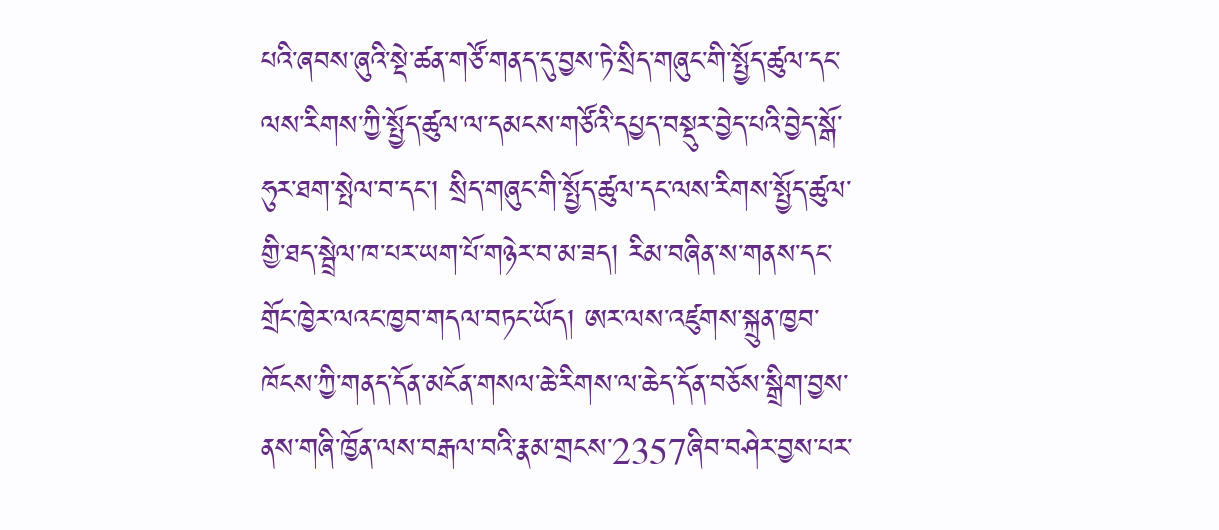པའི་ཞབས་ཞུའི་སྡེ་ཚན་གཙོ་གནད་དུ་བྱས་ཏེ་སྲིད་གཞུང་གི་སྤྱོད་ཚུལ་དང་ལས་རིགས་ཀྱི་སྤྱོད་ཚུལ་ལ་དམངས་གཙོའི་དཔྱད་བསྡུར་བྱེད་པའི་བྱེད་སྒོ་ཧུར་ཐག་སྤེལ་བ་དང་། སྲིད་གཞུང་གི་སྤྱོད་ཚུལ་དང་ལས་རིགས་སྤྱོད་ཚུལ་གྱི་ཐད་སྦྲེལ་ཁ་པར་ཡག་པོ་གཉེར་བ་མ་ཟད། རིམ་བཞིན་ས་གནས་དང་གྲོང་ཁྱེར་ལའང་ཁྱབ་གདལ་བཏང་ཡོད། ཨར་ལས་འཛུགས་སྐྲུན་ཁྱབ་ཁོངས་ཀྱི་གནད་དོན་མངོན་གསལ་ཆེ་རིགས་ལ་ཆེད་དོན་བཅོས་སྒྲིག་བྱས་ནས་གཞི་ཁྱོན་ལས་བརྒལ་བའི་རྣམ་གྲངས་2357ཞིབ་བཤེར་བྱས་པར་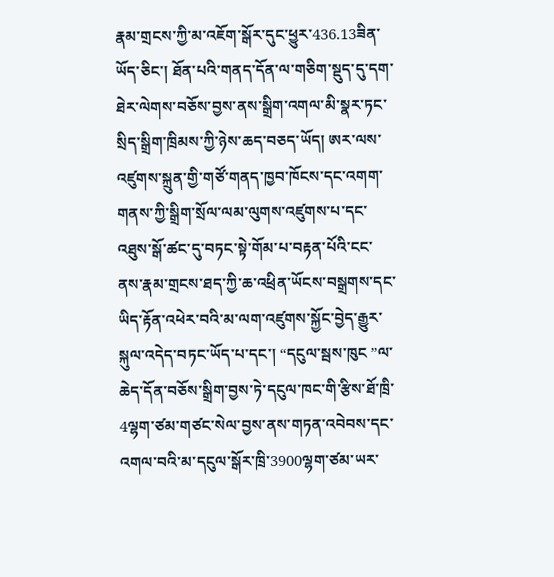རྣམ་གྲངས་ཀྱི་མ་འཇོག་སྒོར་དུང་ཕྱུར་436.13ཟིན་ཡོད་ཅིང་། ཐོན་པའི་གནད་དོན་ལ་གཅིག་སྡུད་དུ་དག་ཐེར་ལེགས་བཅོས་བྱས་ནས་སྒྲིག་འགལ་མི་སྣར་ཏང་སྲིད་སྒྲིག་ཁྲིམས་ཀྱི་ཉེས་ཆད་བཅད་ཡོད། ཨར་ལས་འཛུགས་སྐྲུན་གྱི་གཙོ་གནད་ཁྱབ་ཁོངས་དང་འགག་གནས་ཀྱི་སྒྲིག་སྲོལ་ལམ་ལུགས་འཛུགས་པ་དང་འཐུས་སྒོ་ཚང་དུ་བཏང་སྟེ་གོམ་པ་བརྟན་པོའི་ངང་ནས་རྣམ་གྲངས་ཐད་ཀྱི་ཆ་འཕྲིན་ཡོངས་བསྒྲགས་དང་ཡིད་རྟོན་འཕེར་བའི་མ་ལག་འཛུགས་སྐྱོང་བྱེད་རྒྱུར་སྐུལ་འདེད་བཏང་ཡོད་པ་དང་། “དངུལ་སྦས་ཁུང ”ལ་ཆེད་དོན་བཅོས་སྒྲིག་བྱས་ཏེ་དངུལ་ཁང་གི་རྩིས་ཐོ་ཁྲི་4ལྷག་ཙམ་གཙང་སེལ་བྱས་ནས་གཏན་འབེབས་དང་འགལ་བའི་མ་དངུལ་སྒོར་ཁྲི་3900ལྷག་ཙམ་ཡར་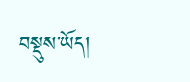བསྡུས་ཡོད།